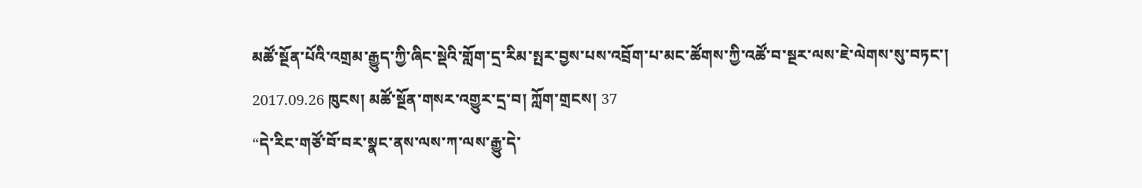མཚོ་སྔོན་པོའི་འགྲམ་རྒྱུད་ཀྱི་ཞིང་སྡེའི་གློག་དྲ་རིམ་སྤར་བྱས་པས་འབྲོག་པ་མང་ཚོགས་ཀྱི་འཚོ་བ་སྔར་ལས་ཇེ་ལེགས་སུ་བཏང་།
2017.09.26 ཁུངས། མཚོ་སྔོན་གསར་འགྱུར་དྲ་བ། ཀློག་གྲངས། 37
“དེ་རིང་གཙོ་བོ་བར་སྣང་ནས་ལས་ཀ་ལས་རྒྱུ་དེ་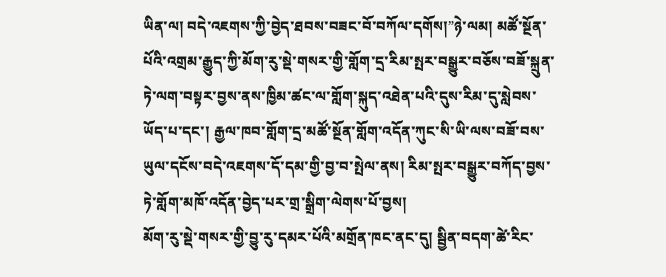ཡིན་ལ། བདེ་འཇགས་ཀྱི་བྱེད་ཐབས་བཟང་བོ་བཀོལ་དགོས།”ཉེ་ལམ། མཚོ་སྔོན་པོའི་འགྲམ་རྒྱུད་ཀྱི་མོག་རུ་སྡེ་གསར་གྱི་གློག་དྲ་རིམ་སྤར་བསྒྱུར་བཅོས་བཟོ་སྐྲུན་ཏེ་ལག་བསྟར་བྱས་ནས་ཁྱིམ་ཚང་ལ་གློག་སྐུད་འཐེན་པའི་དུས་རིམ་དུ་སླེབས་ཡོད་པ་དང་། རྒྱལ་ཁབ་གློག་དྲ་མཚོ་སྔོན་གློག་འདོན་ཀུང་སི་ཡི་ལས་བཟོ་བས་ཡུལ་དངོས་བདེ་འཇགས་དོ་དམ་གྱི་བྱ་བ་སྤེལ་ནས། རིམ་སྤར་བསྒྱུར་བཀོད་བྱས་ཏེ་གློག་མཁོ་འདོན་བྱེད་པར་གྲ་སྒྲིག་ལེགས་པོ་བྱས།
མོག་རུ་སྡེ་གསར་གྱི་བྱུ་རུ་དམར་པོའི་མགྲོན་ཁང་ནང་དུ། སྦྱིན་བདག་ཚེ་རིང་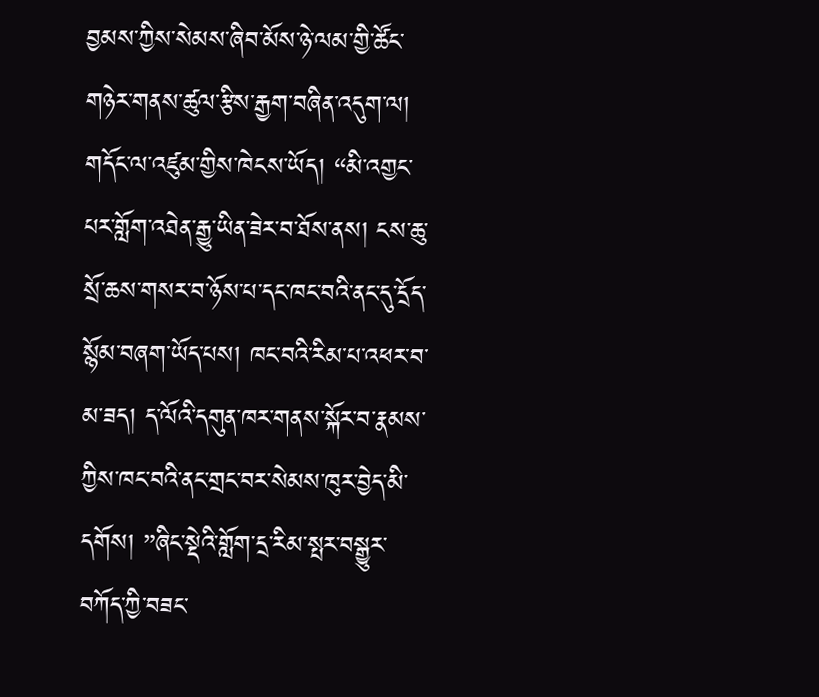བྱམས་ཀྱིས་སེམས་ཞིབ་མོས་ཉེ་ལམ་གྱི་ཚོང་གཉེར་གནས་ཚུལ་རྩིས་རྒྱག་བཞིན་འདུག་ལ། གདོང་ལ་འཛུམ་གྱིས་ཁེངས་ཡོད། “མི་འགྱང་པར་གློག་འཐེན་རྒྱུ་ཡིན་ཟེར་བ་ཐོས་ནས། ངས་ཆུ་སྲོ་ཆས་གསར་བ་ཉོས་པ་དང་ཁང་བའི་ནང་དུ་དྲོད་སྙོམ་བཞག་ཡོད་པས། ཁང་བའི་རིམ་པ་འཕར་བ་མ་ཟད། ད་ལོའི་དགུན་ཁར་གནས་སྐོར་བ་རྣམས་ཀྱིས་ཁང་བའི་ནང་གྲང་བར་སེམས་ཁུར་བྱེད་མི་དགོས། ”ཞིང་སྡེའི་གློག་དྲ་རིམ་སྤར་བསྒྱུར་བཀོད་ཀྱི་བཟང་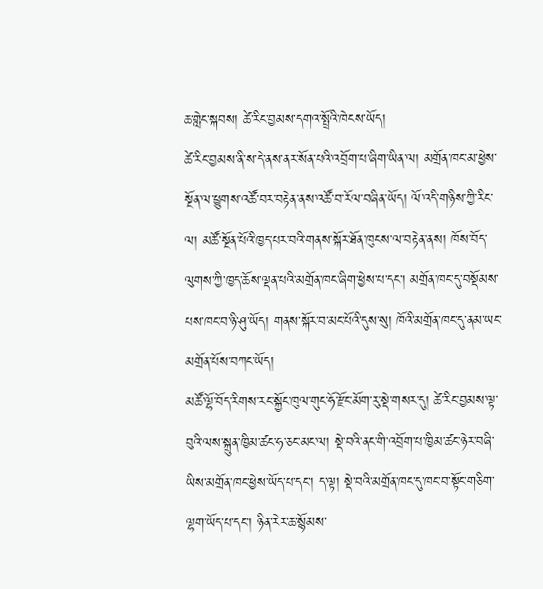ཆ་གླེང་སྐབས། ཚེ་རིང་བྱམས་དགའ་སྤྲོའི་ཁེངས་ཡོད།
ཚེ་རིང་བྱམས་ནི་ས་དེ་ནས་ནར་སོན་པའི་འབྲོག་པ་ཞིག་ཡིན་ལ། མགྲོན་ཁང་མ་ཕྱེས་སྔོན་ལ་ཕྱུགས་འཚོ་བར་བརྟེན་ནས་འཚོ་བ་རོལ་བཞིན་ཡོད། ལོ་འདི་གཉིས་ཀྱི་རིང་ལ། མཚོ་སྔོན་པོའི་ཁྱད་པར་བའི་གནས་སྐོར་ཐོན་ཁུངས་ལ་བརྟེན་ནས། ཁོས་བོད་ལུགས་ཀྱི་ཁྱད་ཆོས་ལྡན་པའི་མགྲོན་ཁང་ཞིག་ཕྱེས་པ་དང་། མགྲོན་ཁང་དུ་བསྡོམས་པས་ཁང་བ་ཉི་ཤུ་ཡོད། གནས་སྐོར་བ་མང་པོའི་དུས་སུ། ཁོའི་མགྲོན་ཁང་དུ་ནམ་ཡང་མགྲོན་པོས་བཀང་ཡོད།
མཚོ་ལྷོ་བོད་རིགས་རང་སྐྱོང་ཁུལ་གུང་ཧོ་རྫོང་མོག་རུ་སྡེ་གསར་དུ། ཚེ་རིང་བྱམས་ལྟ་བུའི་ལས་སྐྲུན་ཁྱིམ་ཚང་ཧ་ཅང་མང་ལ། སྡེ་བའི་ནང་གི་འབྲོག་པ་ཁྱིམ་ཚང་ཉེར་བཞི་ཡིས་མགྲོན་ཁང་ཕྱེས་ཡོད་པ་དང་། ད་ལྟ། སྡེ་བའི་མགྲོན་ཁང་དུ་ཁང་བ་སྟོང་གཅིག་ལྷག་ཡོད་པ་དང་། ཉིན་རེར་ཆ་སྙོམས་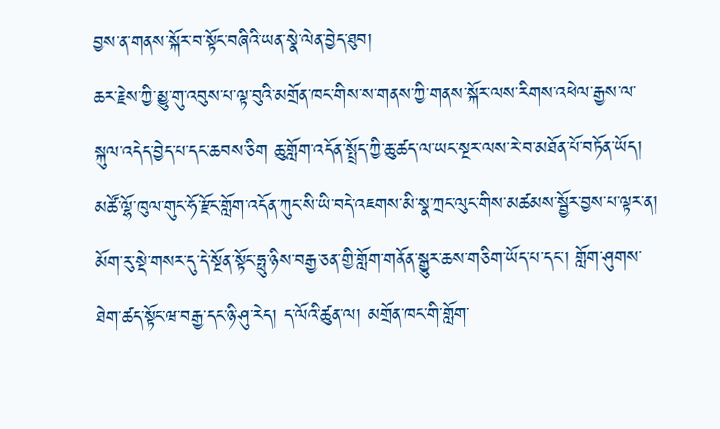བྱས་ན་གནས་སྐོར་བ་སྟོང་བཞིའི་ཡན་སྣེ་ལེན་བྱེད་ཐུབ།
ཆར་རྗེས་ཀྱི་མྱུ་གུ་འབུས་པ་ལྟ་བུའི་མགྲོན་ཁང་གིས་ས་གནས་ཀྱི་གནས་སྐོར་ལས་རིགས་འཕེལ་རྒྱས་ལ་སྐུལ་འདེད་བྱེད་པ་དང་ཆབས་ཅིག ཆུ་གློག་འདོན་སྤྲོད་ཀྱི་ཆུ་ཚད་ལ་ཡང་སྔར་ལས་རེ་བ་མཐོན་པོ་བཏོན་ཡོད། མཚོ་ལྷོ་ཁུལ་གུང་ཧོ་རྫོང་གློག་འདོན་ཀུང་སི་ཡི་བདེ་འཇགས་མི་སྣ་ཀྲང་ལུང་གིས་མཚམས་སྦྱོར་བྱས་པ་ལྟར་ན། མོག་རུ་སྡེ་གསར་དུ་དེ་སྔོན་སྟོང་ཧྥུ་ཉིས་བརྒྱ་ཅན་གྱི་གློག་གནོན་སྒྱུར་ཆས་གཅིག་ཡོད་པ་དང་། གློག་ཤུགས་ཐེག་ཚད་སྟོང་ཝ་བརྒྱ་དང་ཉི་ཤུ་རེད། ད་ལོའི་ཚུན་ལ། མགྲོན་ཁང་གི་གློག་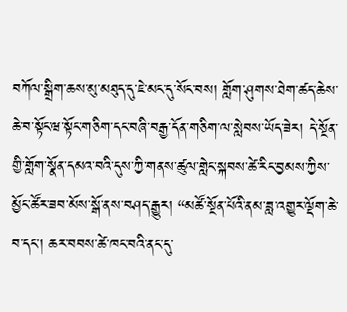བཀོལ་སྒྲིག་ཆས་མུ་མཐུད་དུ་ཇེ་མང་དུ་སོང་བས། གློག་ཤུགས་ཐེག་ཚད་ཆེས་ཆེ་བ་སྟོང་ཝ་སྟོང་གཅིག་དང་བཞི་བརྒྱ་དོན་གཅིག་ལ་སླེབས་ཡོད་ཟེར། དེ་སྔོན་གྱི་གློག་སྣོན་དམའ་བའི་དུས་ཀྱི་གནས་ཚུལ་གླེང་སྐབས་ཚེ་རིང་བྱམས་ཀྱིས་མྱོང་ཚོར་ཟབ་མོས་སྒོ་ནས་བཤད་རྒྱུར། “མཚོ་སྔོན་པོའི་ནམ་ཟླ་འགྱུར་ལྡོག་ཆེ་བ་དང་། ཆར་བབས་ཚེ་ཁང་བའི་ནང་དུ་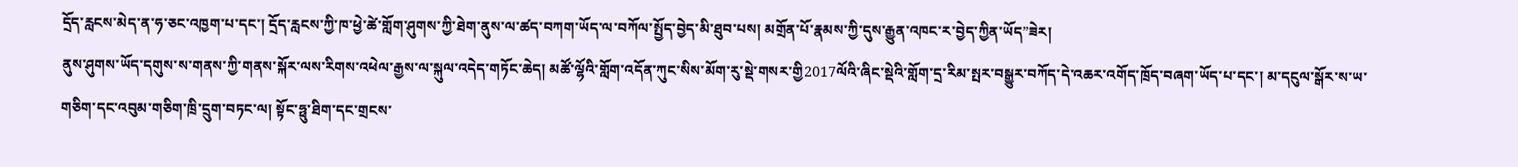དྲོད་རླངས་མེད་ན་ཧ་ཅང་འཁྱག་པ་དང་། དྲོད་རླངས་ཀྱི་ཁ་ཕྱེ་ཚེ་གློག་ཤུགས་ཀྱི་ཐེག་ནུས་ལ་ཚད་བཀག་ཡོད་ལ་བཀོལ་སྤྱོད་བྱེད་མི་ཐུབ་པས། མགྲོན་པོ་རྣམས་ཀྱི་དུས་རྒྱུན་འཁང་ར་བྱེད་ཀྱིན་ཡོད”ཟེར།
ནུས་ཤུགས་ཡོད་དགུས་ས་གནས་ཀྱི་གནས་སྐོར་ལས་རིགས་འཕེལ་རྒྱས་ལ་སྐུལ་འདེད་གཏོང་ཆེད། མཚོ་ལྷོའི་གློག་འདོན་ཀུང་སིས་མོག་རུ་སྡེ་གསར་གྱི2017ལོའི་ཞིང་སྡེའི་གློག་དྲ་རིམ་སྤར་བསྒྱུར་བཀོད་དེ་འཆར་འགོད་ཁྲོད་བཞག་ཡོད་པ་དང་། མ་དངུལ་སྒོར་ས་ཡ་གཅིག་དང་འབུམ་གཅིག་ཁྲི་དྲུག་བཏང་ལ། སྟོང་ཧྥུ་ཐིག་དང་གྲངས་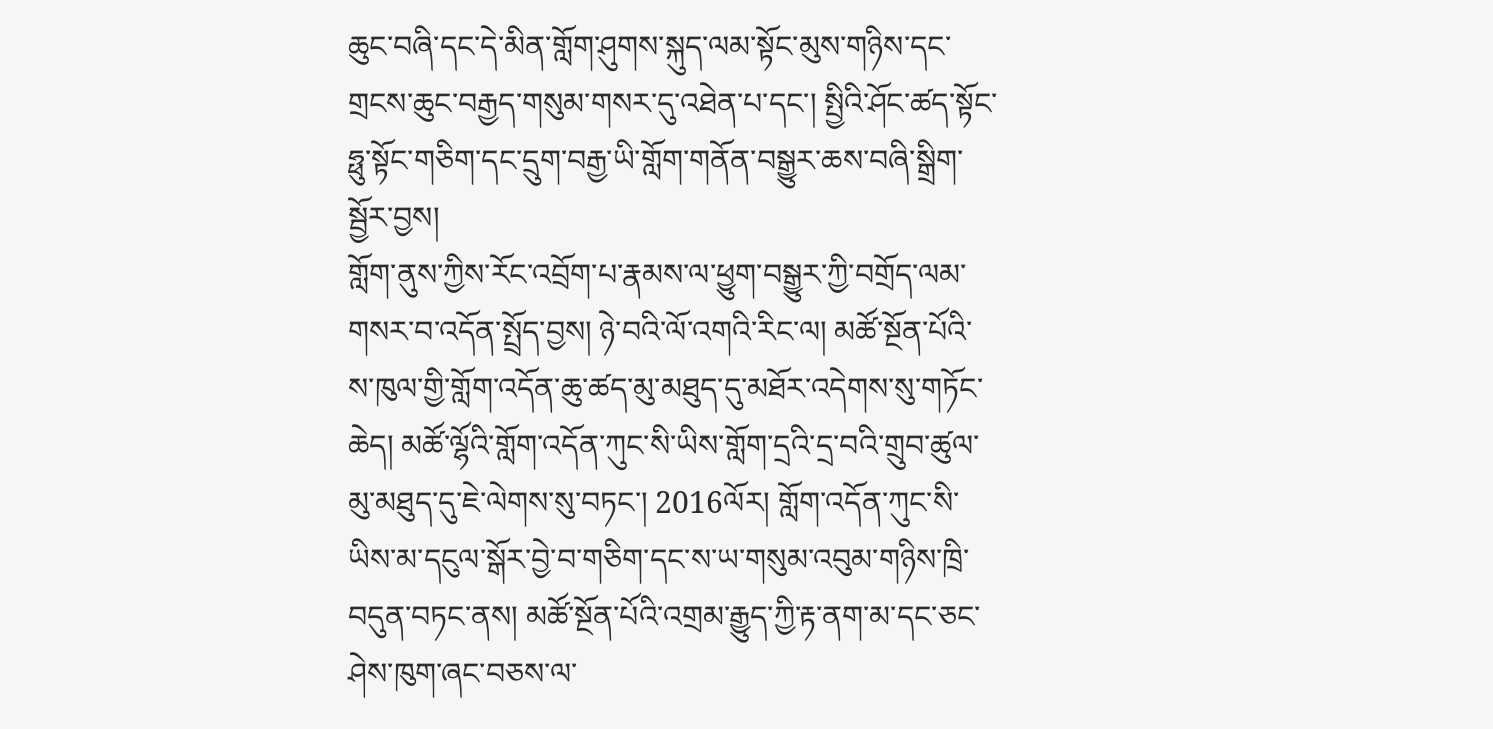ཆུང་བཞི་དང་དེ་མིན་གློག་ཤུགས་སྐུད་ལམ་སྟོང་མུས་གཉིས་དང་གྲངས་ཆུང་བརྒྱད་གསུམ་གསར་དུ་འཐེན་པ་དང་། སྤྱིའི་ཤོང་ཚད་སྟོང་ཧྥུ་སྟོང་གཅིག་དང་དྲུག་བརྒྱ་ཡི་གློག་གནོན་བསྒྱུར་ཆས་བཞི་སྒྲིག་སྦྱོར་བྱས།
གློག་ནུས་ཀྱིས་རོང་འབྲོག་པ་རྣམས་ལ་ཕྱུག་བསྒྱུར་ཀྱི་བགྲོད་ལམ་གསར་བ་འདོན་སྤྲོད་བྱས། ཉེ་བའི་ལོ་འགའི་རིང་ལ། མཚོ་སྔོན་པོའི་ས་ཁུལ་གྱི་གློག་འདོན་ཆུ་ཚད་མུ་མཐུད་དུ་མཐོར་འདེགས་སུ་གཏོང་ཆེད། མཚོ་ལྷོའི་གློག་འདོན་ཀུང་སི་ཡིས་གློག་དྲའི་དྲ་བའི་གྲུབ་ཚུལ་མུ་མཐུད་དུ་ཇེ་ལེགས་སུ་བཏང་། 2016ལོར། གློག་འདོན་ཀུང་སི་ཡིས་མ་དངུལ་སྒོར་བྱེ་བ་གཅིག་དང་ས་ཡ་གསུམ་འབུམ་གཉིས་ཁྲི་བདུན་བཏང་ནས། མཚོ་སྔོན་པོའི་འགྲམ་རྒྱུད་ཀྱི་རྟ་ནག་མ་དང་ཅང་ཤེས་ཁུག་ཞང་བཅས་ལ་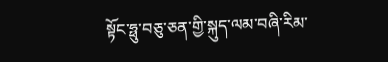སྟོང་ཧྥུ་བཅུ་ཅན་གྱི་སྐུད་ལམ་བཞི་རིམ་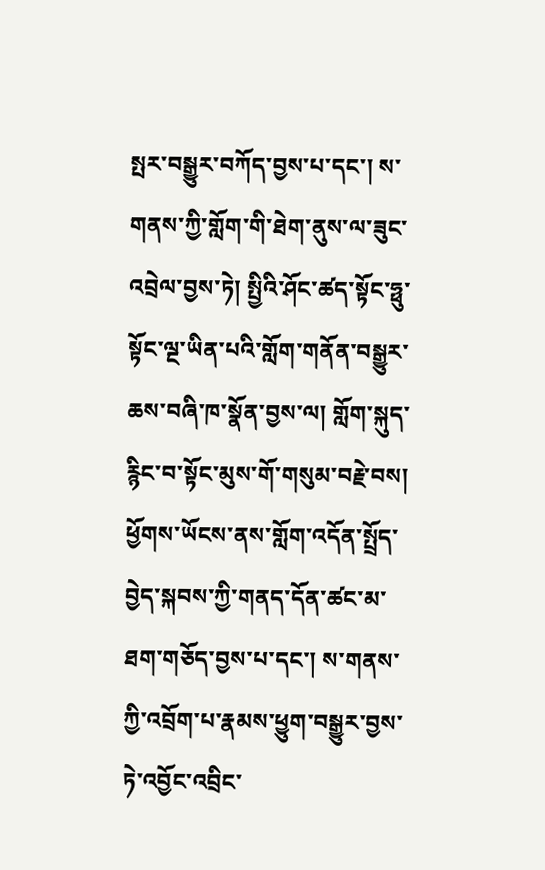སྤར་བསྒྱུར་བཀོད་བྱས་པ་དང་། ས་གནས་ཀྱི་གློག་གི་ཐེག་ནུས་ལ་ཟུང་འབྲེལ་བྱས་ཏེ། སྤྱིའི་ཤོང་ཚད་སྟོང་ཧྥུ་སྟོང་ལྔ་ཡིན་པའི་གློག་གནོན་བསྒྱུར་ཆས་བཞི་ཁ་སྣོན་བྱས་ལ། གློག་སྐུད་རྙིང་བ་སྟོང་མུས་གོ་གསུམ་བརྗེ་བས། ཕྱོགས་ཡོངས་ནས་གློག་འདོན་སྤྲོད་བྱེད་སྐབས་ཀྱི་གནད་དོན་ཚང་མ་ཐག་གཅོད་བྱས་པ་དང་། ས་གནས་ཀྱི་འབྲོག་པ་རྣམས་ཕྱུག་བསྒྱུར་བྱས་ཏེ་འབྱོང་འབྲིང་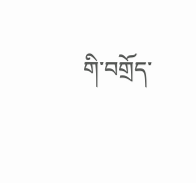གི་བགྲོད་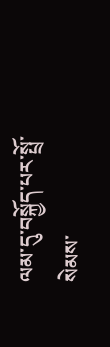ལམ་དུ་བསྐྱོད་པར་སྤྲོ་སེམས་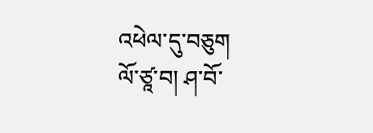འཕེལ་དུ་བཅུག
ལོ་ཙཱ་བ། ཤ་བོ་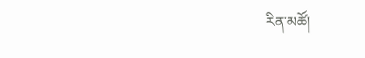རིན་མཚོ།